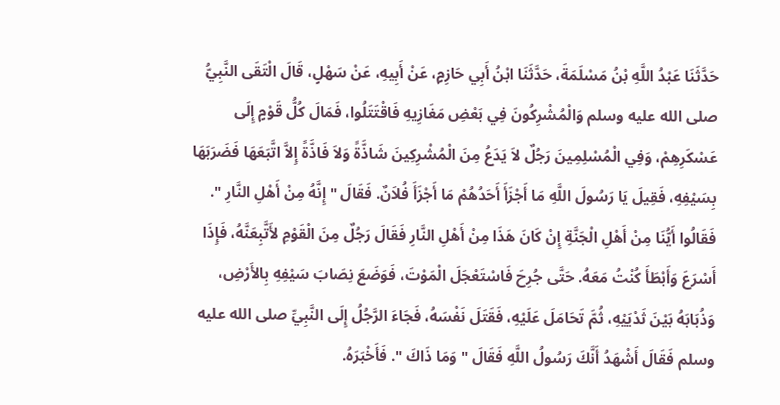حَدَّثَنَا عَبْدُ اللَّهِ بْنُ مَسْلَمَةَ، حَدَّثَنَا ابْنُ أَبِي حَازِمٍ، عَنْ أَبِيهِ، عَنْ سَهْلٍ، قَالَ الْتَقَى النَّبِيُّ صلى الله عليه وسلم وَالْمُشْرِكُونَ فِي بَعْضِ مَغَازِيهِ فَاقْتَتَلُوا، فَمَالَ كُلُّ قَوْمٍ إِلَى عَسْكَرِهِمْ، وَفِي الْمُسْلِمِينَ رَجُلٌ لاَ يَدَعُ مِنَ الْمُشْرِكِينَ شَاذَّةً وَلاَ فَاذَّةً إِلاَّ اتَّبَعَهَا فَضَرَبَهَا بِسَيْفِهِ، فَقِيلَ يَا رَسُولَ اللَّهِ مَا أَجْزَأَ أَحَدُهُمْ مَا أَجْزَأَ فُلاَنٌ. فَقَالَ " إِنَّهُ مِنْ أَهْلِ النَّارِ ". فَقَالُوا أَيُّنَا مِنْ أَهْلِ الْجَنَّةِ إِنْ كَانَ هَذَا مِنْ أَهْلِ النَّارِ فَقَالَ رَجُلٌ مِنَ الْقَوْمِ لأَتَّبِعَنَّهُ، فَإِذَا أَسْرَعَ وَأَبْطَأَ كُنْتُ مَعَهُ. حَتَّى جُرِحَ فَاسْتَعْجَلَ الْمَوْتَ، فَوَضَعَ نِصَابَ سَيْفِهِ بِالأَرْضِ، وَذُبَابَهُ بَيْنَ ثَدْيَيْهِ، ثُمَّ تَحَامَلَ عَلَيْهِ، فَقَتَلَ نَفْسَهُ، فَجَاءَ الرَّجُلُ إِلَى النَّبِيِّ صلى الله عليه وسلم فَقَالَ أَشْهَدُ أَنَّكَ رَسُولُ اللَّهِ فَقَالَ " وَمَا ذَاكَ ". فَأَخْبَرَهُ.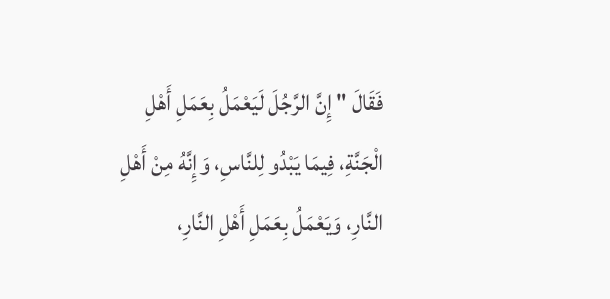فَقَالَ " إِنَّ الرَّجُلَ لَيَعْمَلُ بِعَمَلِ أَهْلِ الْجَنَّةِ، فِيمَا يَبْدُو لِلنَّاسِ، وَإِنَّهُ مِنْ أَهْلِ النَّارِ، وَيَعْمَلُ بِعَمَلِ أَهْلِ النَّارِ،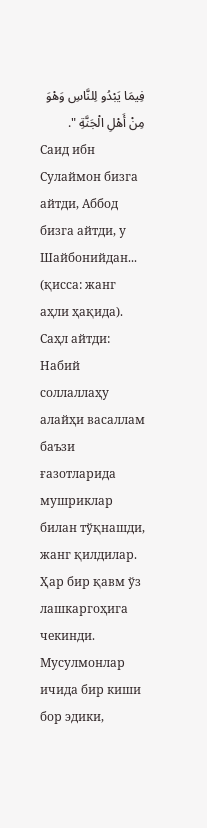فِيمَا يَبْدُو لِلنَّاسِ وَهْوَ مِنْ أَهْلِ الْجَنَّةِ ".
Саид ибн Сулаймон бизга айтди, Аббод бизга айтди, у Шайбонийдан... (қисса: жанг аҳли ҳақида). Саҳл айтди: Набий соллаллаҳу алайҳи васаллам баъзи ғазотларида мушриклар билан тўқнашди, жанг қилдилар. Ҳар бир қавм ўз лашкаргоҳига чекинди. Мусулмонлар ичида бир киши бор эдики,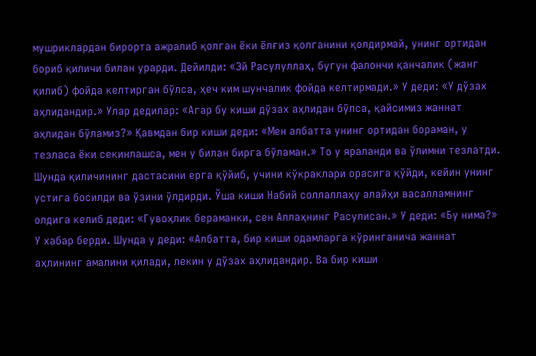мушриклардан бирорта ажралиб қолган ёки ёлғиз қолганини қолдирмай, унинг ортидан бориб қиличи билан урарди. Дейилди: «Эй Расулуллаҳ, бугун фалончи қанчалик (жанг қилиб) фойда келтирган бўлса, ҳеч ким шунчалик фойда келтирмади.» У деди: «У дўзах аҳлидандир.» Улар дедилар: «Агар бу киши дўзах аҳлидан бўлса, қайсимиз жаннат аҳлидан бўламиз?» Қавмдан бир киши деди: «Мен албатта унинг ортидан бораман, у тезласа ёки секинлашса, мен у билан бирга бўламан.» То у яраланди ва ўлимни тезлатди. Шунда қиличининг дастасини ерга қўйиб, учини кўкраклари орасига қўйди, кейин унинг устига босилди ва ўзини ўлдирди. Ўша киши Набий соллаллаҳу алайҳи васалламнинг олдига келиб деди: «Гувоҳлик бераманки, сен Аллаҳнинг Расулисан.» У деди: «Бу нима?» У хабар берди. Шунда у деди: «Албатта, бир киши одамларга кўринганича жаннат аҳлининг амалини қилади, лекин у дўзах аҳлидандир. Ва бир киши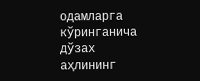одамларга кўринганича дўзах аҳлининг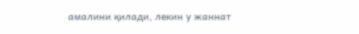амалини қилади, лекин у жаннат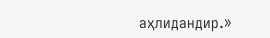аҳлидандир.»